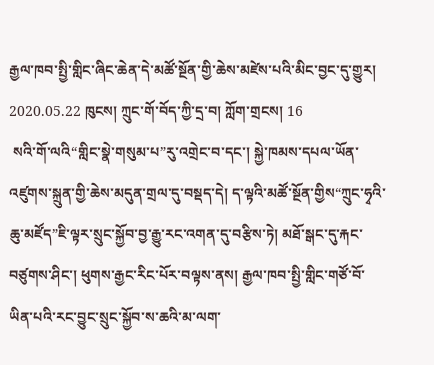རྒྱལ་ཁབ་སྤྱི་གླིང་ཞིང་ཆེན་དེ་མཚོ་སྔོན་གྱི་ཆེས་མཛེས་པའི་མིང་བྱང་དུ་གྱུར།
2020.05.22 ཁུངས། ཀྲུང་གོ་བོད་ཀྱི་དྲ་བ། ཀློག་གྲངས། 16
 སའི་གོ་ལའི“གླིང་སྣེ་གསུམ་པ”རུ་འགྲེང་བ་དང་། སྐྱེ་ཁམས་དཔལ་ཡོན་འཛུགས་སྐྲུན་གྱི་ཆེས་མདུན་གྲལ་དུ་བསྡད་དེ། ད་ལྟའི་མཚོ་སྔོན་གྱིས“ཀྲུང་ཧྭའི་ཆུ་མཛོད”ཇི་ལྟར་སྲུང་སྐྱོབ་བྱ་རྒྱུ་རང་འགན་དུ་བརྩིས་ཏེ། མཐོ་སྒང་དུ་རྐང་བཙུགས་ཤིང་། ཕུགས་རྒྱང་རིང་པོར་བལྟས་ནས། རྒྱལ་ཁབ་སྤྱི་གླིང་གཙོ་བོ་ཡིན་པའི་རང་བྱུང་སྲུང་སྐྱོབ་ས་ཆའི་མ་ལག་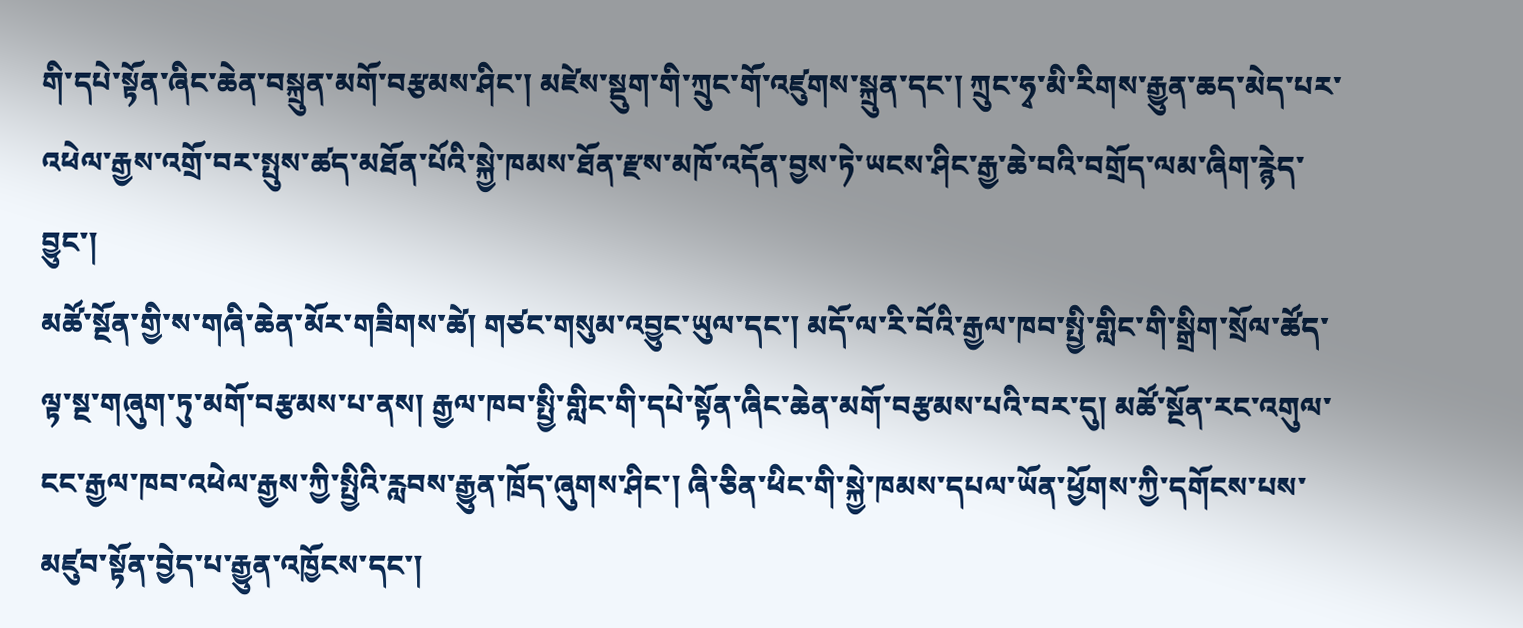གི་དཔེ་སྟོན་ཞིང་ཆེན་བསྐྲུན་མགོ་བརྩམས་ཤིང་། མཛེས་སྡུག་གི་ཀྲུང་གོ་འཛུགས་སྐྲུན་དང་། ཀྲུང་ཧྭ་མི་རིགས་རྒྱུན་ཆད་མེད་པར་འཕེལ་རྒྱས་འགྲོ་བར་སྤུས་ཚད་མཐོན་པོའི་སྐྱེ་ཁམས་ཐོན་རྫས་མཁོ་འདོན་བྱས་ཏེ་ཡངས་ཤིང་རྒྱ་ཆེ་བའི་བགྲོད་ལམ་ཞིག་རྙེད་བྱུང་།
མཚོ་སྔོན་གྱི་ས་གཞི་ཆེན་མོར་གཟིགས་ཚེ། གཙང་གསུམ་འབྱུང་ཡུལ་དང་། མདོ་ལ་རི་བོའི་རྒྱལ་ཁབ་སྤྱི་གླིང་གི་སྒྲིག་སྲོལ་ཚོད་ལྟ་སྔ་གཞུག་ཏུ་མགོ་བརྩམས་པ་ནས། རྒྱལ་ཁབ་སྤྱི་གླིང་གི་དཔེ་སྟོན་ཞིང་ཆེན་མགོ་བརྩམས་པའི་བར་དུ། མཚོ་སྔོན་རང་འགུལ་ངང་རྒྱལ་ཁབ་འཕེལ་རྒྱས་ཀྱི་སྤྱིའི་རླབས་རྒྱུན་ཁྲོད་ཞུགས་ཤིང་། ཞི་ཅིན་ཕིང་གི་སྐྱེ་ཁམས་དཔལ་ཡོན་ཕྱོགས་ཀྱི་དགོངས་པས་མཛུབ་སྟོན་བྱེད་པ་རྒྱུན་འཁྱོངས་དང་།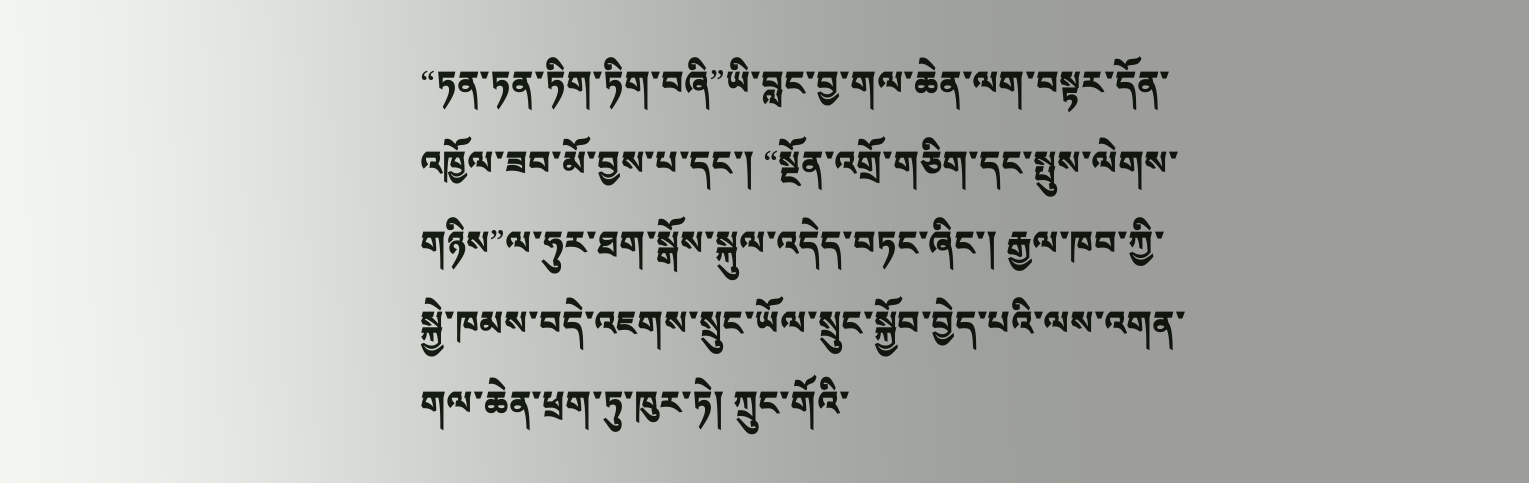“ཏན་ཏན་ཏིག་ཏིག་བཞི”ཡི་བླང་བྱ་གལ་ཆེན་ལག་བསྟར་དོན་འཁྱོལ་ཟབ་མོ་བྱས་པ་དང་། “སྔོན་འགྲོ་གཅིག་དང་སྤུས་ལེགས་གཉིས”ལ་ཧུར་ཐག་སྒོས་སྐུལ་འདེད་བཏང་ཞིང་། རྒྱལ་ཁབ་ཀྱི་སྐྱེ་ཁམས་བདེ་འཇགས་སྲུང་ཡོལ་སྲུང་སྐྱོབ་བྱེད་པའི་ལས་འགན་གལ་ཆེན་ཕྲག་ཏུ་ཁུར་ཏེ། ཀྲུང་གོའི་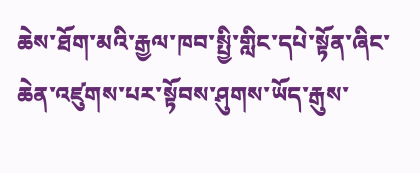ཆེས་ཐོག་མའི་རྒྱལ་ཁབ་སྤྱི་གླིང་དཔེ་སྟོན་ཞིང་ཆེན་འཛུགས་པར་སྟོབས་ཤུགས་ཡོད་རྒུས་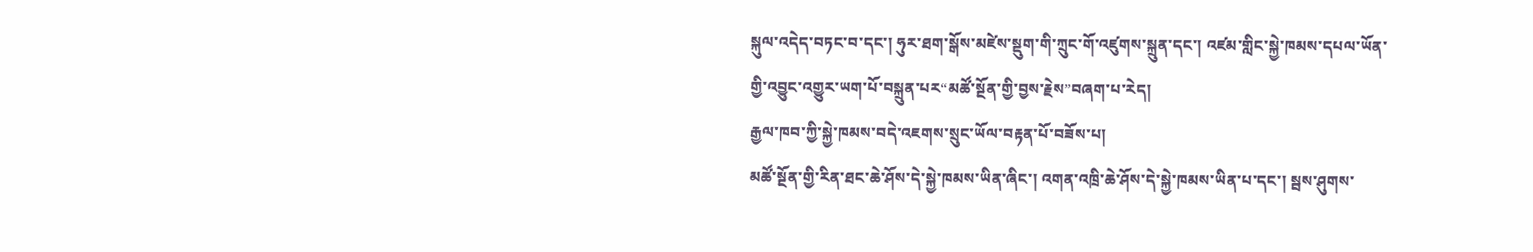སྐུལ་འདེད་བཏང་བ་དང་། ཧུར་ཐག་སྒོས་མཛེས་སྡུག་གི་ཀྲུང་གོ་འཛུགས་སྐྲུན་དང་། འཛམ་གླིང་སྐྱེ་ཁམས་དཔལ་ཡོན་གྱི་འབྱུང་འགྱུར་ཡག་པོ་བསྐྲུན་པར“མཚོ་སྔོན་གྱི་བྱས་རྗེས”བཞག་པ་རེད།
རྒྱལ་ཁབ་ཀྱི་སྐྱེ་ཁམས་བདེ་འཇགས་སྲུང་ཡོལ་བརྟན་པོ་བཟོས་པ།
མཚོ་སྔོན་གྱི་རིན་ཐང་ཆེ་ཤོས་དེ་སྐྱེ་ཁམས་ཡིན་ཞིང་། འགན་འཁྲི་ཆེ་ཤོས་དེ་སྐྱེ་ཁམས་ཡིན་པ་དང་། སྦས་ཤུགས་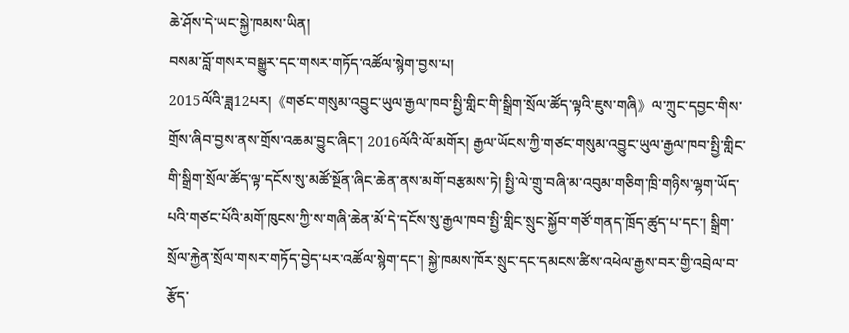ཆེ་ཤོས་དེ་ཡང་སྐྱེ་ཁམས་ཡིན།
བསམ་བློ་གསར་བསྒྱུར་དང་གསར་གཏོད་འཚོལ་སྙེག་བྱས་པ།
2015ལོའི་ཟླ12པར།《གཙང་གསུམ་འབྱུང་ཡུལ་རྒྱལ་ཁབ་སྤྱི་གླིང་གི་སྒྲིག་སྲོལ་ཚོད་ལྟའི་ཇུས་གཞི》ལ་ཀྲུང་དབྱང་གིས་གྲོས་ཞིབ་བྱས་ནས་གྲོས་འཆམ་བྱུང་ཞིང་། 2016ལོའི་ལོ་མགོར། རྒྱལ་ཡོངས་ཀྱི་གཙང་གསུམ་འབྱུང་ཡུལ་རྒྱལ་ཁབ་སྤྱི་གླིང་གི་སྒྲིག་སྲོལ་ཚོད་ལྟ་དངོས་སུ་མཚོ་སྔོན་ཞིང་ཆེན་ནས་མགོ་བརྩམས་ཏེ། སྤྱི་ལེ་གྲུ་བཞི་མ་འབུམ་གཅིག་ཁྲི་གཉིས་ལྷག་ཡོད་པའི་གཙང་པོའི་མགོ་ཁུངས་ཀྱི་ས་གཞི་ཆེན་མོ་དེ་དངོས་སུ་རྒྱལ་ཁབ་སྤྱི་གླིང་སྲུང་སྐྱོབ་གཙོ་གནད་ཁྲོད་ཚུད་པ་དང་། སྒྲིག་སྲོལ་རྐྱེན་སྲོལ་གསར་གཏོད་བྱེད་པར་འཚོལ་སྙེག་དང་། སྐྱེ་ཁམས་ཁོར་སྲུང་དང་དམངས་ཚིས་འཕེལ་རྒྱས་བར་གྱི་འབྲེལ་བ་རྩོད་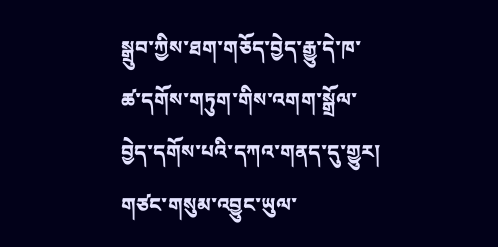སྒྲུབ་ཀྱིས་ཐག་གཅོད་བྱེད་རྒྱུ་དེ་ཁ་ཚ་དགོས་གཏུག་གིས་འགག་སྒྲོལ་བྱེད་དགོས་པའི་དཀའ་གནད་དུ་གྱུར།
གཙང་གསུམ་འབྱུང་ཡུལ་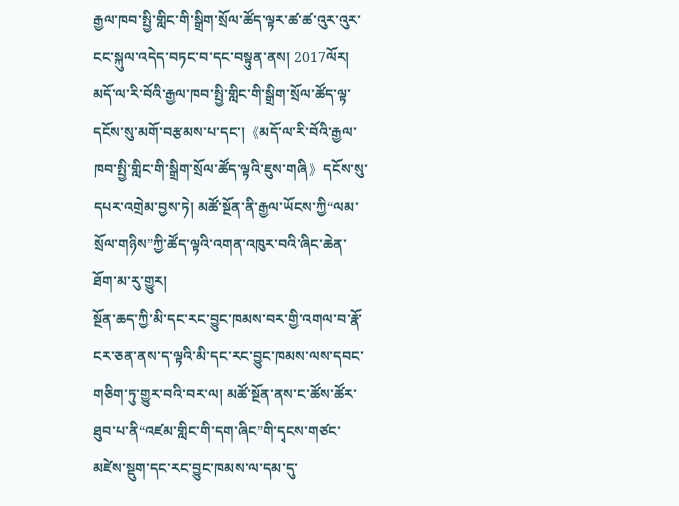རྒྱལ་ཁབ་སྤྱི་གླིང་གི་སྒྲིག་སྲོལ་ཚོད་ལྟར་ཚ་ཚ་འུར་འུར་ངང་སྐུལ་འདེད་བཏང་བ་དང་བསྟུན་ནས། 2017ལོར། མདོ་ལ་རི་བོའི་རྒྱལ་ཁབ་སྤྱི་གླིང་གི་སྒྲིག་སྲོལ་ཚོད་ལྟ་དངོས་སུ་མགོ་བརྩམས་པ་དང་།《མདོ་ལ་རི་བོའི་རྒྱལ་ཁབ་སྤྱི་གླིང་གི་སྒྲིག་སྲོལ་ཚོད་ལྟའི་ཇུས་གཞི》དངོས་སུ་དཔར་འགྲེམ་བྱས་ཏེ། མཚོ་སྔོན་ནི་རྒྱལ་ཡོངས་ཀྱི“ལམ་སྲོལ་གཉིས”ཀྱི་ཚོད་ལྟའི་འགན་འཁུར་བའི་ཞིང་ཆེན་ཐོག་མ་རུ་གྱུར།
སྔོན་ཆད་ཀྱི་མི་དང་རང་བྱུང་ཁམས་བར་གྱི་འགལ་བ་རྣོ་ངར་ཅན་ནས་ད་ལྟའི་མི་དང་རང་བྱུང་ཁམས་ལས་དབང་གཅིག་ཏུ་གྱུར་བའི་བར་ལ། མཚོ་སྔོན་ནས་ང་ཚོས་ཚོར་ཐུབ་པ་ནི“འཛམ་གླིང་གི་དག་ཞིང”གི་དྭངས་གཙང་མཛེས་སྡུག་དང་རང་བྱུང་ཁམས་ལ་དམ་དུ་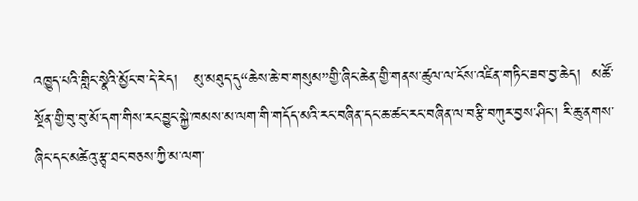འཁྱུད་པའི་གླིང་སྣེའི་མྱོང་བ་དེ་རེད།   མུ་མཐུད་དུ“ཆེས་ཆེ་བ་གསུམ”གྱི་ཞིང་ཆེན་གྱི་གནས་ཚུལ་ལ་ངོས་འཛིན་གཏིང་ཟབ་བྱ་ཆེད།  མཚོ་སྔོན་གྱི་བུ་བུ་མོ་དག་གིས་རང་བྱུང་སྐྱེ་ཁམས་མ་ལག་གི་གདོད་མའི་རང་བཞིན་དང་ཆ་ཚང་རང་བཞིན་ལ་བརྩི་བཀུར་བྱས་ཤིང་། རི་ཆུ་ནགས་ཞིང་དང་མཚེའུ་རྩྭ་ཐང་བཅས་ཀྱི་མ་ལག་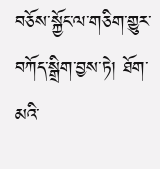བཅོས་སྐྱོང་ལ་གཅིག་གྱུར་བཀོད་སྒྲིག་བྱས་ཏེ། ཐོག་མའི་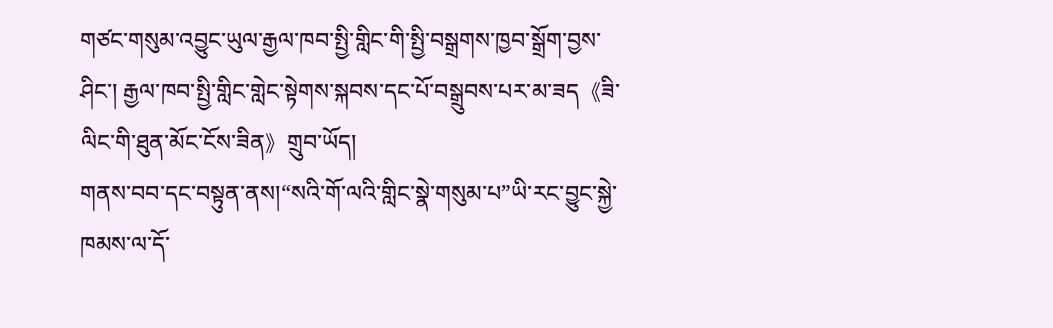གཙང་གསུམ་འབྱུང་ཡུལ་རྒྱལ་ཁབ་སྤྱི་གླིང་གི་སྤྱི་བསྒྲགས་ཁྱབ་སྒྲོག་བྱས་ཤིང་། རྒྱལ་ཁབ་སྤྱི་གླིང་གླེང་སྟེགས་སྐབས་དང་པོ་བསྒྲུབས་པར་མ་ཟད《ཟི་ལིང་གི་ཐུན་མོང་ངོས་ཟིན》གྲུབ་ཡོད།
གནས་བབ་དང་བསྟུན་ནས།“སའི་གོ་ལའི་གླིང་སྣེ་གསུམ་པ”ཡི་རང་བྱུང་སྐྱེ་ཁམས་ལ་དོ་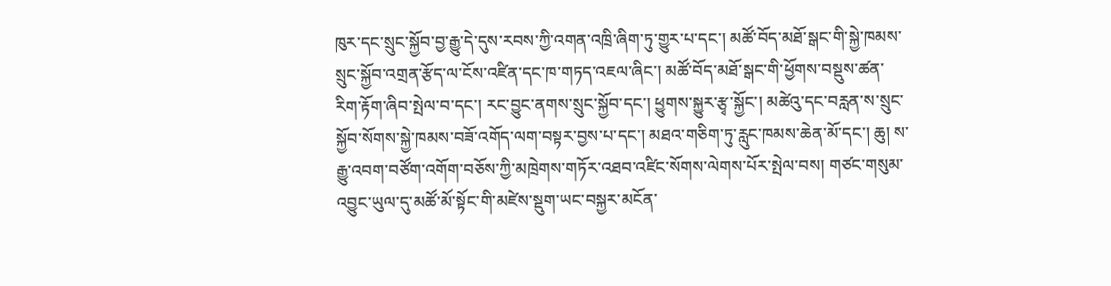ཁུར་དང་སྲུང་སྐྱོབ་བྱ་རྒྱུ་དེ་དུས་རབས་ཀྱི་འགན་འཁྲི་ཞིག་ཏུ་གྱུར་པ་དང་། མཚོ་བོད་མཐོ་སྒང་གི་སྐྱེ་ཁམས་སྲུང་སྐྱོབ་འགྲན་རྩོད་ལ་ངོས་འཛིན་དང་ཁ་གཏད་འཇལ་ཞིང་། མཚོ་བོད་མཐོ་སྒང་གི་ཕྱོགས་བསྡུས་ཚན་རིག་རྟོག་ཞིབ་སྤེལ་བ་དང་། རང་བྱུང་ནགས་སྲུང་སྐྱོབ་དང་། ཕྱུགས་སྐྱུར་རྩྭ་སྐྱོང་། མཚེའུ་དང་བརླན་ས་སྲུང་སྐྱོབ་སོགས་སྐྱེ་ཁམས་བཟོ་འགོད་ལག་བསྟར་བྱས་པ་དང་། མཐའ་གཅིག་ཏུ་རླུང་ཁམས་ཆེན་མོ་དང་། ཆུ། ས་རྒྱུ་འབག་བཙོག་འགོག་བཅོས་ཀྱི་མཁྲེགས་གཏོར་འཐབ་འཛིང་སོགས་ལེགས་པོར་སྤེལ་བས། གཙང་གསུམ་འབྱུང་ཡུལ་དུ་མཚོ་མོ་སྟོང་གི་མཛེས་སྡུག་ཡང་བསྐྱར་མངོན་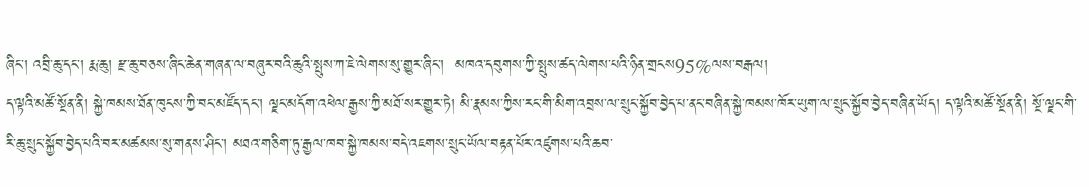ཞིང་། འབྲི་ཆུ་དང་། རྨ་ཆུ། རྫ་ཆུ་བཅས་ཞིང་ཆེན་གཞན་ལ་བཞུར་བའི་ཆུའི་སྤུས་ཀ་ཇེ་ལེགས་སུ་གྱུར་ཞིང་།  མཁའ་དབུགས་ཀྱི་སྤུས་ཚད་ལེགས་པའི་ཉིན་གྲངས95%ལས་བརྒལ།
ད་ལྟའི་མཚོ་སྔོན་ནི། སྐྱེ་ཁམས་ཐོན་ཁུངས་ཀྱི་བང་མཛོད་དང་། ལྗང་མདོག་འཕེལ་རྒྱས་ཀྱི་མཐོ་སར་གྱུར་ཏེ། མི་རྣམས་ཀྱིས་རང་གི་མིག་འབྲས་ལ་སྲུང་སྐྱོབ་བྱེད་པ་ནང་བཞིན་སྐྱེ་ཁམས་ཁོར་ཡུག་ལ་སྲུང་སྐྱོབ་བྱེད་བཞིན་ཡོད། ད་ལྟའི་མཚོ་སྔོན་ནི། སྔོ་ལྗང་གི་རི་ཆུ་སྲུང་སྐྱོབ་བྱེད་པའི་བར་མཚམས་སུ་གནས་ཤིང་། མཐའ་གཅིག་ཏུ་རྒྱལ་ཁབ་སྐྱེ་ཁམས་བདེ་འཇགས་སྲུང་ཡོལ་བརྟན་པོར་འཛུགས་པའི་ཆབ་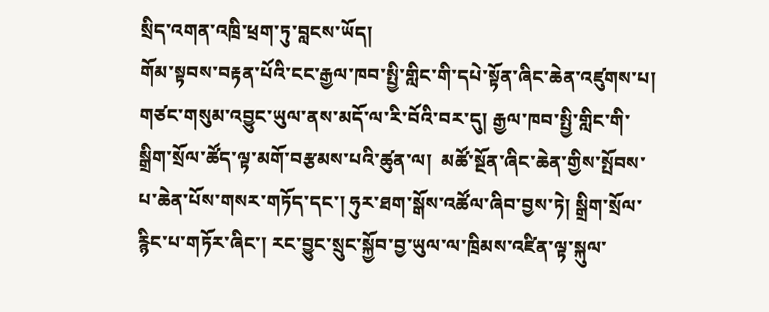སྲིད་འགན་འཁྲི་ཕྲག་ཏུ་བླངས་ཡོད།
གོམ་སྟབས་བརྟན་པོའི་ངང་རྒྱལ་ཁབ་སྤྱི་གླིང་གི་དཔེ་སྟོན་ཞིང་ཆེན་འཛུགས་པ།
གཙང་གསུམ་འབྱུང་ཡུལ་ནས་མདོ་ལ་རི་བོའི་བར་དུ། རྒྱལ་ཁབ་སྤྱི་གླིང་གི་སྒྲིག་སྲོལ་ཚོད་ལྟ་མགོ་བརྩམས་པའི་ཚུན་ལ།  མཚོ་སྔོན་ཞིང་ཆེན་གྱིས་སྤོབས་པ་ཆེན་པོས་གསར་གཏོད་དང་། ཧུར་ཐག་སྒོས་འཚོལ་ཞིབ་བྱས་ཏེ། སྒྲིག་སྲོལ་རྙིང་པ་གཏོར་ཞིང་། རང་བྱུང་སྲུང་སྐྱོབ་བྱ་ཡུལ་ལ་ཁྲིམས་འཛིན་ལྟ་སྐུལ་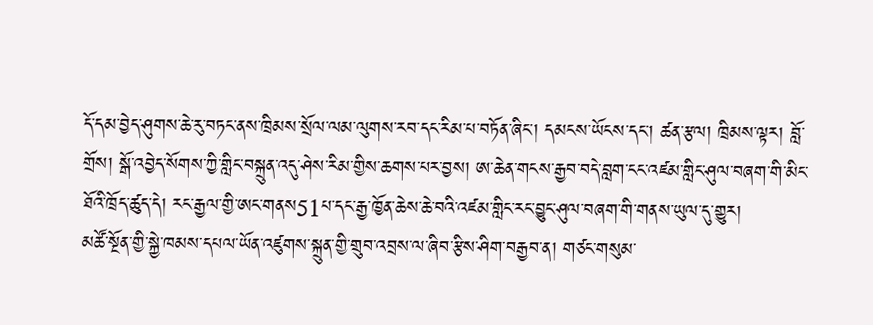དོ་དམ་བྱེད་ཤུགས་ཆེ་རུ་བཏང་ནས་ཁྲིམས་སྲོལ་ལམ་ལུགས་རབ་དང་རིམ་པ་བཏོན་ཞིང་། དམངས་ཡོངས་དང་། ཚན་རྩལ། ཁྲིམས་ལྟར། བློ་གྲོས། སྒོ་འབྱེད་སོགས་ཀྱི་གླིང་བསྐྲུན་འདུ་ཤེས་རིམ་གྱིས་ཆགས་པར་བྱས། ཨ་ཆེན་གངས་རྒྱབ་བདེ་བླག་ངང་འཛམ་གླིང་ཤུལ་བཞག་གི་མིང་ཐོའི་ཁྲོད་ཚུད་དེ། རང་རྒྱལ་གྱི་ཨང་གནས51པ་དང་རྒྱ་ཁྱོན་ཆེས་ཆེ་བའི་འཛམ་གླིང་རང་བྱུང་ཤུལ་བཞག་གི་གནས་ཡུལ་དུ་གྱུར།
མཚོ་སྔོན་གྱི་སྐྱེ་ཁམས་དཔལ་ཡོན་འཛུགས་སྐྲུན་གྱི་གྲུབ་འབྲས་ལ་ཞིབ་རྩིས་ཤིག་བརྒྱབ་ན། གཙང་གསུམ་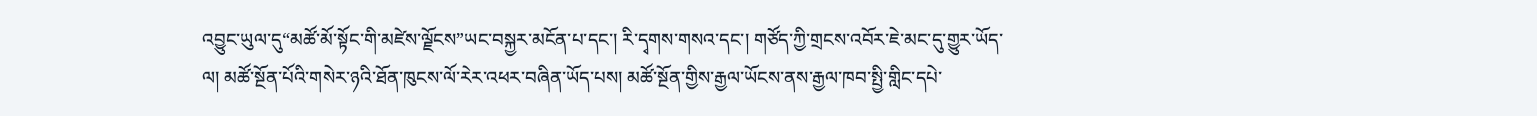འབྱུང་ཡུལ་དུ“མཚོ་མོ་སྟོང་གི་མཛེས་ལྗོངས”ཡང་བསྐྱར་མངོན་པ་དང་། རི་དྭགས་གསའ་དང་། གཙོད་ཀྱི་གྲངས་འབོར་ཇེ་མང་དུ་གྱུར་ཡོད་ལ། མཚོ་སྔོན་པོའི་གསེར་ཉའི་ཐོན་ཁུངས་ལོ་རེར་འཕར་བཞིན་ཡོད་པས། མཚོ་སྔོན་གྱིས་རྒྱལ་ཡོངས་ནས་རྒྱལ་ཁབ་སྤྱི་གླིང་དཔེ་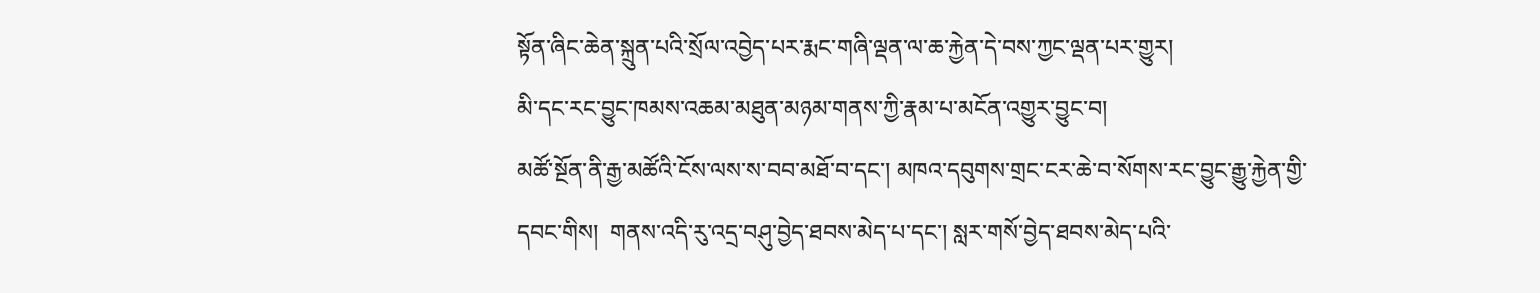སྟོན་ཞིང་ཆེན་སྐྲུན་པའི་སྲོལ་འབྱེད་པར་རྨང་གཞི་ལྡན་ལ་ཆ་རྐྱེན་དེ་བས་ཀྱང་ལྡན་པར་གྱུར།
མི་དང་རང་བྱུང་ཁམས་འཆམ་མཐུན་མཉམ་གནས་ཀྱི་རྣམ་པ་མངོན་འགྱུར་བྱུང་བ།
མཚོ་སྔོན་ནི་རྒྱ་མཚོའི་ངོས་ལས་ས་བབ་མཐོ་བ་དང་། མཁའ་དབུགས་གྲང་ངར་ཆེ་བ་སོགས་རང་བྱུང་རྒྱུ་རྐྱེན་གྱི་དབང་གིས།  གནས་འདི་རུ་འདྲ་བཤུ་བྱེད་ཐབས་མེད་པ་དང་། སླར་གསོ་བྱེད་ཐབས་མེད་པའི་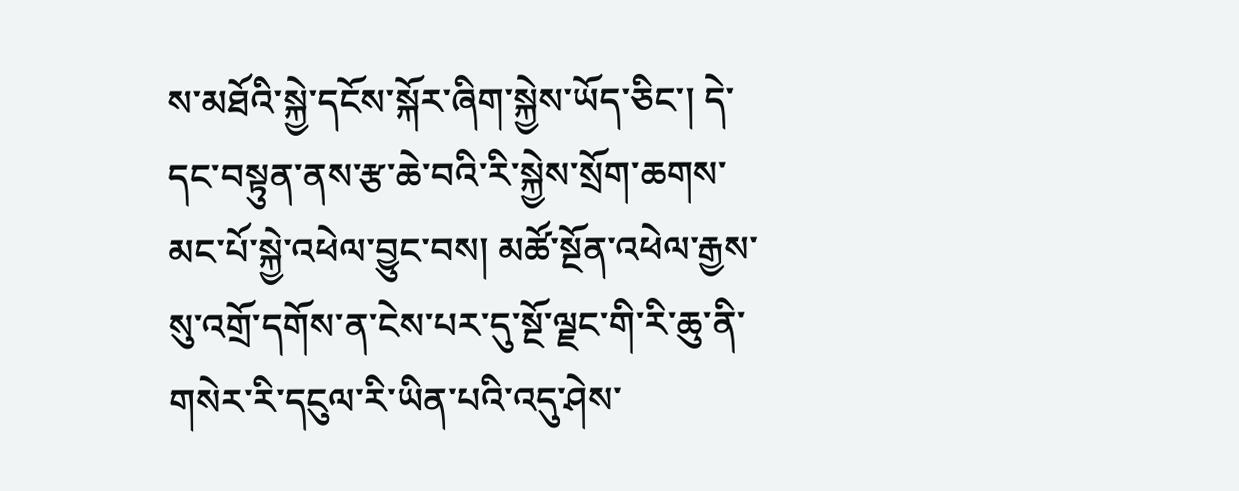ས་མཐོའི་སྐྱེ་དངོས་སྐོར་ཞིག་སྐྱེས་ཡོད་ཅིང་། དེ་དང་བསྟུན་ནས་རྩ་ཆེ་བའི་རི་སྐྱེས་སྲོག་ཆགས་མང་པོ་སྐྱེ་འཕེལ་བྱུང་བས། མཚོ་སྔོན་འཕེལ་རྒྱས་སུ་འགྲོ་དགོས་ན་ངེས་པར་དུ་སྔོ་ལྗང་གི་རི་ཆུ་ནི་གསེར་རི་དངུལ་རི་ཡིན་པའི་འདུ་ཤེས་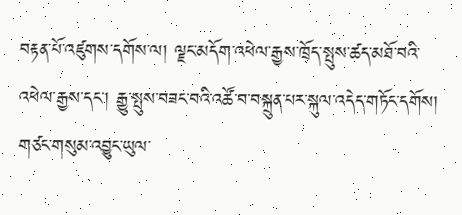བརྟན་པོ་འཛུགས་དགོས་ལ། ལྗང་མདོག་འཕེལ་རྒྱས་ཁྲོད་སྤུས་ཚད་མཐོ་བའི་འཕེལ་རྒྱས་དང་། རྒྱུ་སྤུས་བཟང་བའི་འཚོ་བ་བསྐྲུན་པར་སྐུལ་འདེད་གཏོང་དགོས།
གཙང་གསུམ་འབྱུང་ཡུལ་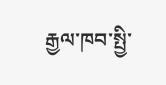རྒྱལ་ཁབ་སྤྱི་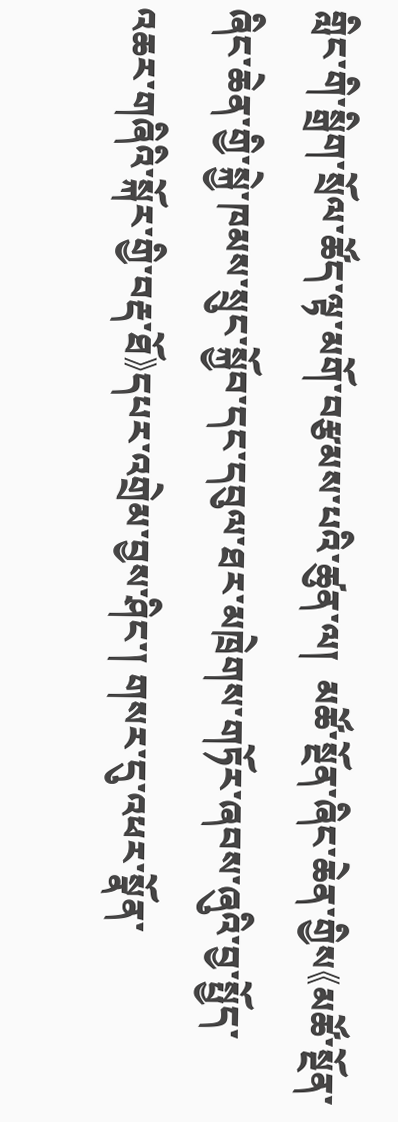གླིང་གི་སྒྲིག་སྲོལ་ཚོད་ལྟ་མགོ་བརྩམས་པའི་ཚུན་ལ།  མཚོ་སྔོན་ཞིང་ཆེན་གྱིས《མཚོ་སྔོན་ཞིང་ཆེན་གྱི་སྐྱེ་ཁམས་སྲུང་སྐྱོབ་དང་དབུལ་ཐར་མཁྲེགས་གཏོར་ཞབས་ཞུའི་བྱ་སྤྱོད་འཆར་གཞིའི་སྐོར་གྱི་བརྡ་ཐོ》དཔར་འགྲེམ་བྱས་ཤིང་། གསར་དུ་འཕར་སྣོན་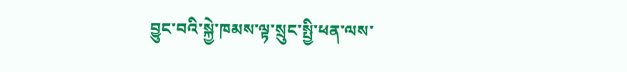བྱུང་བའི་སྐྱེ་ཁམས་ལྟ་སྲུང་སྤྱི་ཕན་ལས་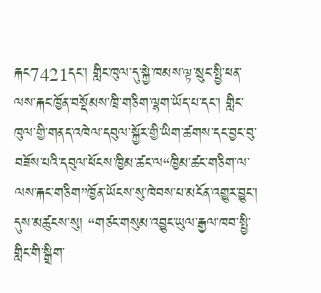རྐང7421དང་། གླིང་ཁུལ་དུ་སྐྱེ་ཁམས་ལྟ་སྲུང་སྤྱི་ཕན་ལས་རྐང་ཁྱོན་བསྡོམས་ཁྲི་གཅིག་ལྷག་ཡོད་པ་དང་། གླིང་ཁུལ་གྱི་གནད་འཁེལ་དབུལ་སྐྱོར་གྱི་ཡིག་ཚགས་དང་བྱང་བུ་བཟོས་པའི་དབུལ་ཕོངས་ཁྱིམ་ཚང་ལ“ཁྱིམ་ཚང་གཅིག་ལ་ལས་རྐང་གཅིག”ཁྱོན་ཡོངས་སུ་ཁེབས་པ་མངོན་འགྱུར་བྱུང་།
དུས་མཚུངས་སུ། “གཙང་གསུམ་འབྱུང་ཡུལ་རྒྱལ་ཁབ་སྤྱི་གླིང་གི་སྒྲིག་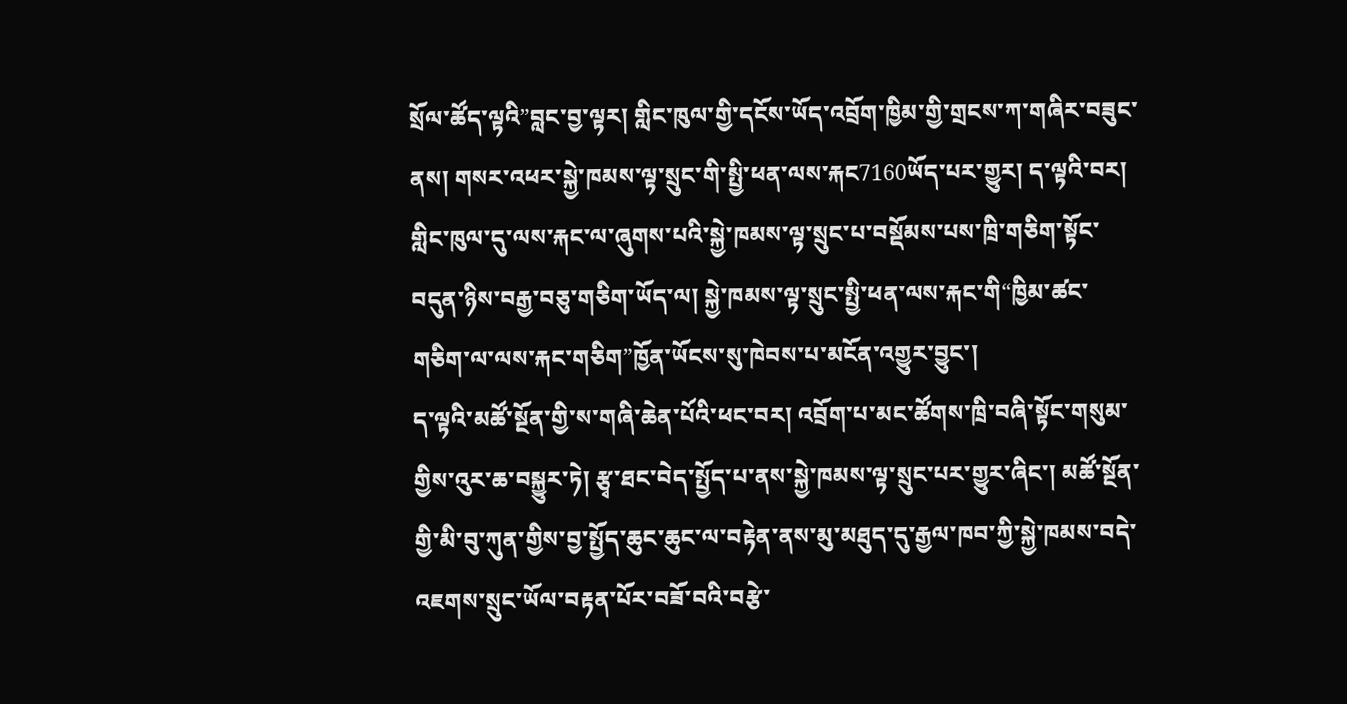སྲོལ་ཚོད་ལྟའི”བླང་བྱ་ལྟར། གླིང་ཁུལ་གྱི་དངོས་ཡོད་འབྲོག་ཁྱིམ་གྱི་གྲངས་ཀ་གཞིར་བཟུང་ནས། གསར་འཕར་སྐྱེ་ཁམས་ལྟ་སྲུང་གི་སྤྱི་ཕན་ལས་རྐང7160ཡོད་པར་གྱུར། ད་ལྟའི་བར། གླིང་ཁུལ་དུ་ལས་རྐང་ལ་ཞུགས་པའི་སྐྱེ་ཁམས་ལྟ་སྲུང་པ་བསྡོམས་པས་ཁྲི་གཅིག་སྟོང་བདུན་ཉིས་བརྒྱ་བཅུ་གཅིག་ཡོད་ལ། སྐྱེ་ཁམས་ལྟ་སྲུང་སྤྱི་ཕན་ལས་རྐང་གི“ཁྱིམ་ཚང་གཅིག་ལ་ལས་རྐང་གཅིག”ཁྱོན་ཡོངས་སུ་ཁེབས་པ་མངོན་འགྱུར་བྱུང་།
ད་ལྟའི་མཚོ་སྔོན་གྱི་ས་གཞི་ཆེན་པོའི་ཕང་བར། འབྲོག་པ་མང་ཚོགས་ཁྲི་བཞི་སྟོང་གསུམ་གྱིས་འུར་ཆ་བསྐྱུར་ཏེ། རྩྭ་ཐང་བེད་སྤྱོད་པ་ནས་སྐྱེ་ཁམས་ལྟ་སྲུང་པར་གྱུར་ཞིང་། མཚོ་སྔོན་གྱི་མི་བུ་ཀུན་གྱིས་བྱ་སྤྱོད་ཆུང་ཆུང་ལ་བརྟེན་ནས་མུ་མཐུད་དུ་རྒྱལ་ཁབ་ཀྱི་སྐྱེ་ཁམས་བདེ་འཇགས་སྲུང་ཡོལ་བརྟན་པོར་བཟོ་བའི་བརྩེ་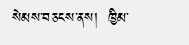སེམས་བཅངས་ནས།  ཁྱིམ་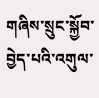གཞིས་སྲུང་སྐྱོབ་བྱེད་པའི་འགུལ་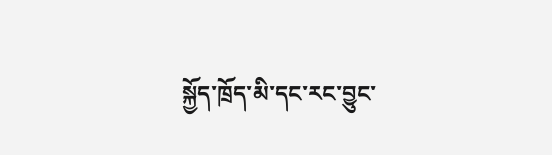སྐྱོད་ཁྲོད་མི་དང་རང་བྱུང་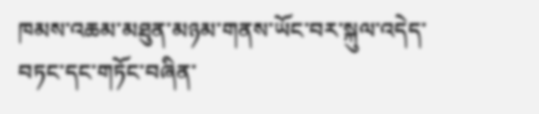ཁམས་འཆམ་མཐུན་མཉམ་གནས་ཡོང་བར་སྐུལ་འདེད་བཏང་དང་གཏོང་བཞིན་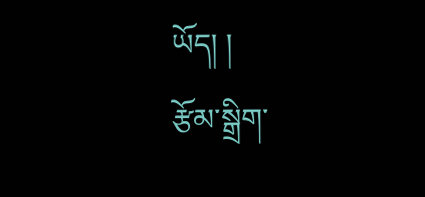ཡོད། །
རྩོམ་སྒྲིག་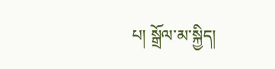པ། སྒྲོལ་མ་སྐྱིད།